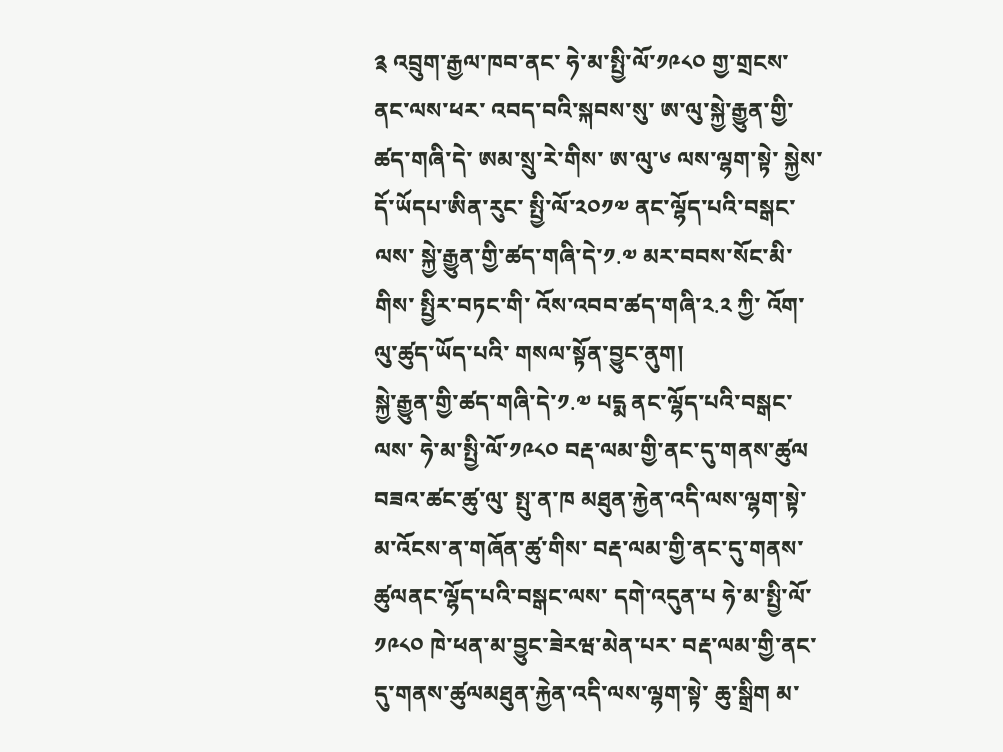༉ འབྲུག་རྒྱལ་ཁབ་ནང་ ཧེ་མ་སྤྱི་ལོ་༡༩༨༠ གྱ་གྲངས་ནང་ལས་ཕར་ འབད་བའི་སྐབས་སུ་ ཨ་ལུ་སྐྱེ་རྒྱུན་གྱི་ཚད་གཞི་དེ་ ཨམ་སྲུ་རེ་གིས་ ཨ་ལུ་༦ ལས་ལྷག་སྟེ་ སྐྱེས་དོ་ཡོདཔ་ཨིན་རུང་ སྤྱི་ལོ་༢༠༡༧ ནང་ལྷོད་པའི་བསྒང་ལས་ སྐྱེ་རྒྱུན་གྱི་ཚད་གཞི་དེ་༡.༧ མར་བབས་སོང་མི་གིས་ སྤྱིར་བཏང་གི་ འོས་འབབ་ཚད་གཞི་༢.༢ ཀྱི་ འོག་ལུ་ཚུད་ཡོད་པའི་ གསལ་སྟོན་བྱུང་ནུག།
སྐྱེ་རྒྱུན་གྱི་ཚད་གཞི་དེ་༡.༧ པདྨ ནང་ལྷོད་པའི་བསྒང་ལས་ ཧེ་མ་སྤྱི་ལོ་༡༩༨༠ བརྡ་ལམ་གྱི་ནང་དུ་གནས་ཚུལ
བཟའ་ཚང་ཚུ་ལུ་ སྤུ་ན་ཁ མཐུན་རྐྱེན་འདི་ལས་ལྷག་སྟེ་ མ་འོངས་ན་གཞོན་ཚུ་གིས་ བརྡ་ལམ་གྱི་ནང་དུ་གནས་ཚུལནང་ལྷོད་པའི་བསྒང་ལས་ དགེ་འདུན་པ ཧེ་མ་སྤྱི་ལོ་༡༩༨༠ ཁེ་ཕན་མ་བྱུང་ཟེརཝ་མེན་པར་ བརྡ་ལམ་གྱི་ནང་དུ་གནས་ཚུལམཐུན་རྐྱེན་འདི་ལས་ལྷག་སྟེ་ ཆུ་སྒྲིག མ་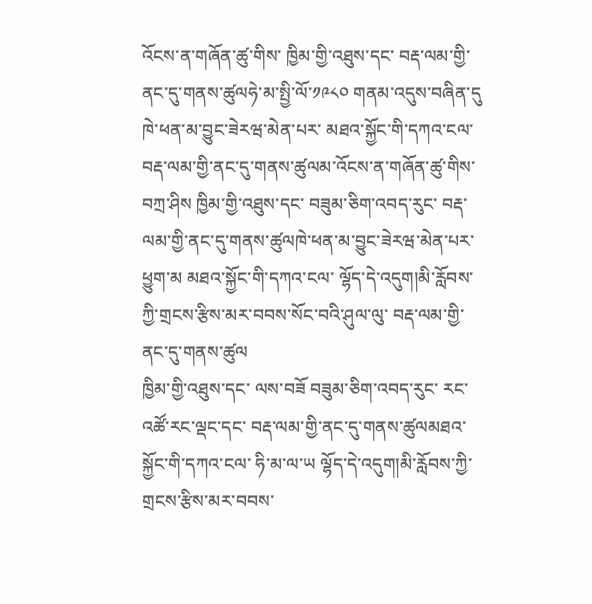འོངས་ན་གཞོན་ཚུ་གིས་ ཁྱིམ་གྱི་འཐུས་དང་ བརྡ་ལམ་གྱི་ནང་དུ་གནས་ཚུལཧེ་མ་སྤྱི་ལོ་༡༩༨༠ གནམ་འདུས་བཞིན་དུ ཁེ་ཕན་མ་བྱུང་ཟེརཝ་མེན་པར་ མཐའ་སྐྱོང་གི་དཀའ་ངལ་ བརྡ་ལམ་གྱི་ནང་དུ་གནས་ཚུལམ་འོངས་ན་གཞོན་ཚུ་གིས་ བཀྲ་ཤིས ཁྱིམ་གྱི་འཐུས་དང་ བཟུམ་ཅིག་འབད་རུང་ བརྡ་ལམ་གྱི་ནང་དུ་གནས་ཚུལཁེ་ཕན་མ་བྱུང་ཟེརཝ་མེན་པར་ ཕྱུག་མ མཐའ་སྐྱོང་གི་དཀའ་ངལ་ ལྷོད་དེ་འདུག།མི་རློབས་ཀྱི་གྲངས་རྩིས་མར་བབས་སོང་བའི་ཤུལ་ལུ་ བརྡ་ལམ་གྱི་ནང་དུ་གནས་ཚུལ
ཁྱིམ་གྱི་འཐུས་དང་ ལས་བཟོ བཟུམ་ཅིག་འབད་རུང་ རང་འཚོ་རང་ལྡང་དང་ བརྡ་ལམ་གྱི་ནང་དུ་གནས་ཚུལམཐའ་སྐྱོང་གི་དཀའ་ངལ་ ཧི་མ་ལ་ཡ ལྷོད་དེ་འདུག།མི་རློབས་ཀྱི་གྲངས་རྩིས་མར་བབས་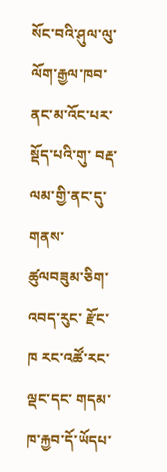སོང་བའི་ཤུལ་ལུ་ ལོག་རྒྱལ་ཁབ་ནང་མ་འོང་པར་སྡོད་པའི་གུ་ བརྡ་ལམ་གྱི་ནང་དུ་གནས་ཚུལབཟུམ་ཅིག་འབད་རུང་ རྫོང་ཁ རང་འཚོ་རང་ལྡང་དང་ གདམ་ཁ་རྐྱབ་དོ་ཡོདཔ་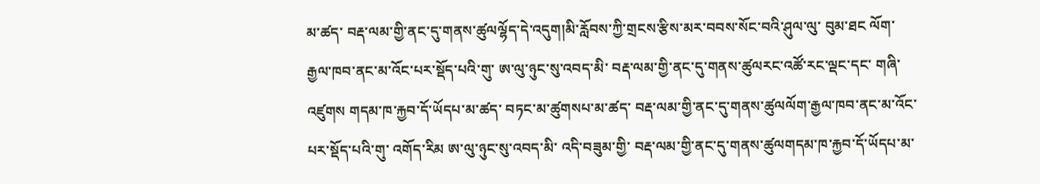མ་ཚད་ བརྡ་ལམ་གྱི་ནང་དུ་གནས་ཚུལལྷོད་དེ་འདུག།མི་རློབས་ཀྱི་གྲངས་རྩིས་མར་བབས་སོང་བའི་ཤུལ་ལུ་ བུམ་ཐང ལོག་རྒྱལ་ཁབ་ནང་མ་འོང་པར་སྡོད་པའི་གུ་ ཨ་ལུ་ཉུང་སུ་འབད་མི་ བརྡ་ལམ་གྱི་ནང་དུ་གནས་ཚུལརང་འཚོ་རང་ལྡང་དང་ གཞི་འཛུགས གདམ་ཁ་རྐྱབ་དོ་ཡོདཔ་མ་ཚད་ བཏང་མ་ཚུགསཔ་མ་ཚད་ བརྡ་ལམ་གྱི་ནང་དུ་གནས་ཚུལལོག་རྒྱལ་ཁབ་ནང་མ་འོང་པར་སྡོད་པའི་གུ་ འགོད་རིམ ཨ་ལུ་ཉུང་སུ་འབད་མི་ འདི་བཟུམ་གྱི་ བརྡ་ལམ་གྱི་ནང་དུ་གནས་ཚུལགདམ་ཁ་རྐྱབ་དོ་ཡོདཔ་མ་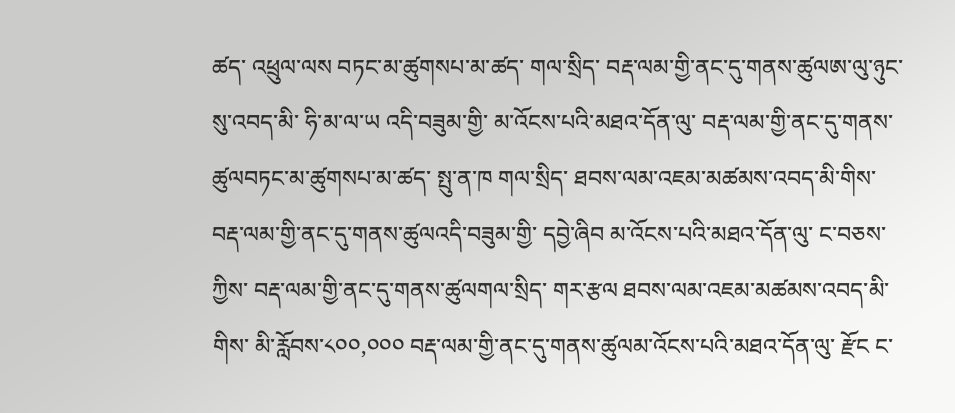ཚད་ འཕྲུལ་ལས བཏང་མ་ཚུགསཔ་མ་ཚད་ གལ་སྲིད་ བརྡ་ལམ་གྱི་ནང་དུ་གནས་ཚུལཨ་ལུ་ཉུང་སུ་འབད་མི་ ཧི་མ་ལ་ཡ འདི་བཟུམ་གྱི་ མ་འོངས་པའི་མཐའ་དོན་ལུ་ བརྡ་ལམ་གྱི་ནང་དུ་གནས་ཚུལབཏང་མ་ཚུགསཔ་མ་ཚད་ སྤུ་ན་ཁ གལ་སྲིད་ ཐབས་ལམ་འཇམ་མཚམས་འབད་མི་གིས་ བརྡ་ལམ་གྱི་ནང་དུ་གནས་ཚུལའདི་བཟུམ་གྱི་ དབྱེ་ཞིབ མ་འོངས་པའི་མཐའ་དོན་ལུ་ ང་བཅས་ཀྱིས་ བརྡ་ལམ་གྱི་ནང་དུ་གནས་ཚུལགལ་སྲིད་ གར་རྩལ ཐབས་ལམ་འཇམ་མཚམས་འབད་མི་གིས་ མི་རློབས་༨༠༠,༠༠༠ བརྡ་ལམ་གྱི་ནང་དུ་གནས་ཚུལམ་འོངས་པའི་མཐའ་དོན་ལུ་ རྫོང ང་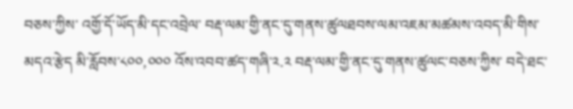བཅས་ཀྱིས་ འགྱོ་དོ་ཡོད་མི་དང་འབྲེལ་ བརྡ་ལམ་གྱི་ནང་དུ་གནས་ཚུལཐབས་ལམ་འཇམ་མཚམས་འབད་མི་གིས་ མདའ་རྩེད མི་རློབས་༨༠༠,༠༠༠ འོས་འབབ་ཚད་གཞི་༢.༢ བརྡ་ལམ་གྱི་ནང་དུ་གནས་ཚུལང་བཅས་ཀྱིས་ བདེ་ཐང་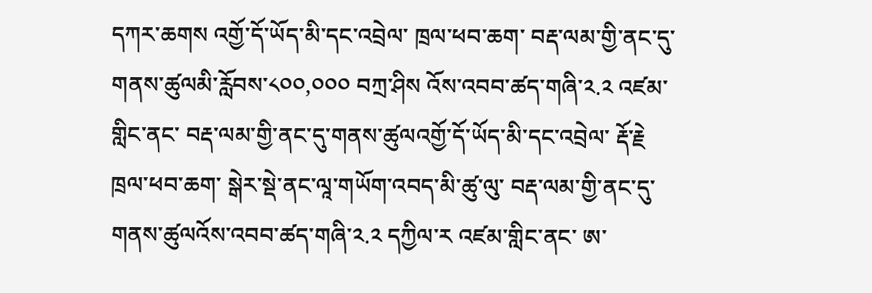དཀར་ཆགས འགྱོ་དོ་ཡོད་མི་དང་འབྲེལ་ ཁྲལ་ཕབ་ཆག་ བརྡ་ལམ་གྱི་ནང་དུ་གནས་ཚུལམི་རློབས་༨༠༠,༠༠༠ བཀྲ་ཤིས འོས་འབབ་ཚད་གཞི་༢.༢ འཛམ་གླིང་ནང་ བརྡ་ལམ་གྱི་ནང་དུ་གནས་ཚུལའགྱོ་དོ་ཡོད་མི་དང་འབྲེལ་ རྡོ་རྗེ ཁྲལ་ཕབ་ཆག་ སྒེར་སྡེ་ནང་ལཱ་གཡོག་འབད་མི་ཚུ་ལུ་ བརྡ་ལམ་གྱི་ནང་དུ་གནས་ཚུལའོས་འབབ་ཚད་གཞི་༢.༢ དཀྱིལ་ར འཛམ་གླིང་ནང་ ཨ་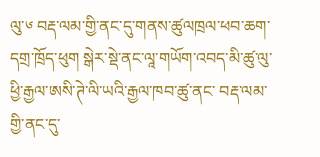ལུ་༦ བརྡ་ལམ་གྱི་ནང་དུ་གནས་ཚུལཁྲལ་ཕབ་ཆག་ དགྲ་ཁྲོད་ཕུག སྒེར་སྡེ་ནང་ལཱ་གཡོག་འབད་མི་ཚུ་ལུ་ ཕྱི་རྒྱལ་ཨསི་ཊེ་ལི་ཡའི་རྒྱལ་ཁབ་ཚུ་ནང་ བརྡ་ལམ་གྱི་ནང་དུ་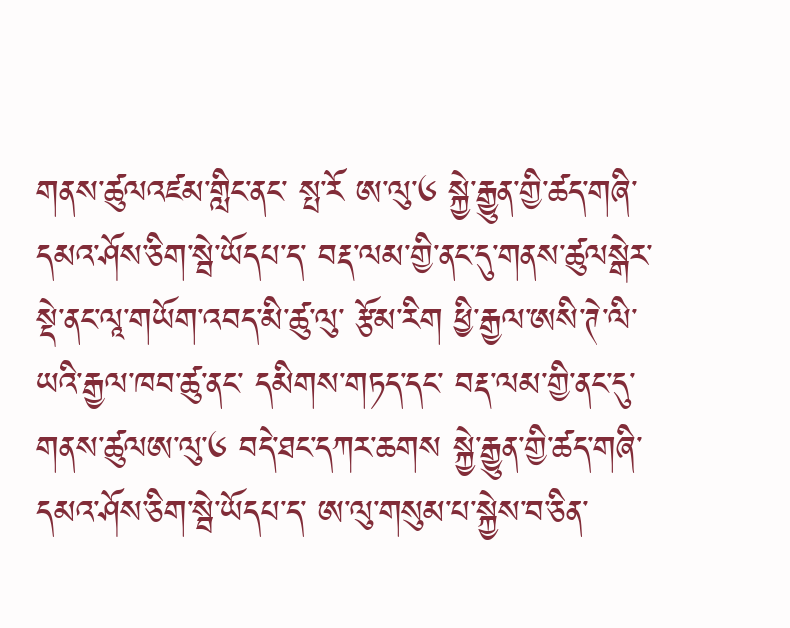གནས་ཚུལའཛམ་གླིང་ནང་ སྤ་རོ ཨ་ལུ་༦ སྐྱེ་རྒྱུན་གྱི་ཚད་གཞི་དམའ་ཤོས་ཅིག་སྦེ་ཡོདཔ་ད་ བརྡ་ལམ་གྱི་ནང་དུ་གནས་ཚུལསྒེར་སྡེ་ནང་ལཱ་གཡོག་འབད་མི་ཚུ་ལུ་ རྩོམ་རིག ཕྱི་རྒྱལ་ཨསི་ཊེ་ལི་ཡའི་རྒྱལ་ཁབ་ཚུ་ནང་ དམིགས་གཏད་དང་ བརྡ་ལམ་གྱི་ནང་དུ་གནས་ཚུལཨ་ལུ་༦ བདེ་ཐང་དཀར་ཆགས སྐྱེ་རྒྱུན་གྱི་ཚད་གཞི་དམའ་ཤོས་ཅིག་སྦེ་ཡོདཔ་ད་ ཨ་ལུ་གསུམ་པ་སྐྱེས་བ་ཅིན་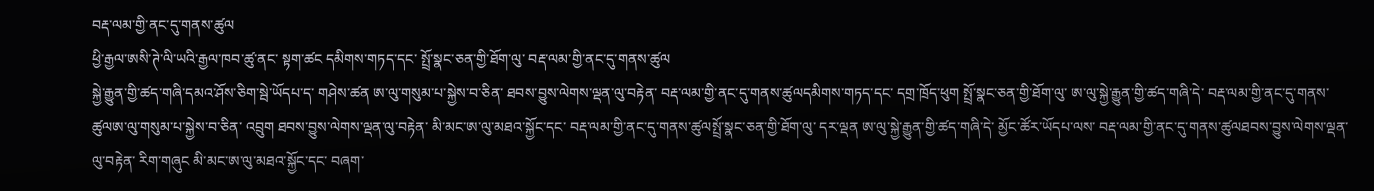བརྡ་ལམ་གྱི་ནང་དུ་གནས་ཚུལ
ཕྱི་རྒྱལ་ཨསི་ཊེ་ལི་ཡའི་རྒྱལ་ཁབ་ཚུ་ནང་ སྟག་ཚང དམིགས་གཏད་དང་ སྤྲོ་སྣང་ཅན་གྱི་ཐོག་ལུ་ བརྡ་ལམ་གྱི་ནང་དུ་གནས་ཚུལ
སྐྱེ་རྒྱུན་གྱི་ཚད་གཞི་དམའ་ཤོས་ཅིག་སྦེ་ཡོདཔ་ད་ གཤེས་ཚན ཨ་ལུ་གསུམ་པ་སྐྱེས་བ་ཅིན་ ཐབས་བྱུས་ལེགས་ལྡན་ལུ་བརྟེན་ བརྡ་ལམ་གྱི་ནང་དུ་གནས་ཚུལདམིགས་གཏད་དང་ དགྲ་ཁྲོད་ཕུག སྤྲོ་སྣང་ཅན་གྱི་ཐོག་ལུ་ ཨ་ལུ་སྐྱེ་རྒྱུན་གྱི་ཚད་གཞི་དེ་ བརྡ་ལམ་གྱི་ནང་དུ་གནས་ཚུལཨ་ལུ་གསུམ་པ་སྐྱེས་བ་ཅིན་ འབྲུག ཐབས་བྱུས་ལེགས་ལྡན་ལུ་བརྟེན་ མི་མང་ཨ་ལུ་མཐའ་སྐྱོང་དང་ བརྡ་ལམ་གྱི་ནང་དུ་གནས་ཚུལསྤྲོ་སྣང་ཅན་གྱི་ཐོག་ལུ་ དར་ལྡན ཨ་ལུ་སྐྱེ་རྒྱུན་གྱི་ཚད་གཞི་དེ་ མྱོང་ཚོར་ཡོདཔ་ལས་ བརྡ་ལམ་གྱི་ནང་དུ་གནས་ཚུལཐབས་བྱུས་ལེགས་ལྡན་ལུ་བརྟེན་ རིག་གཞུང མི་མང་ཨ་ལུ་མཐའ་སྐྱོང་དང་ བཞག་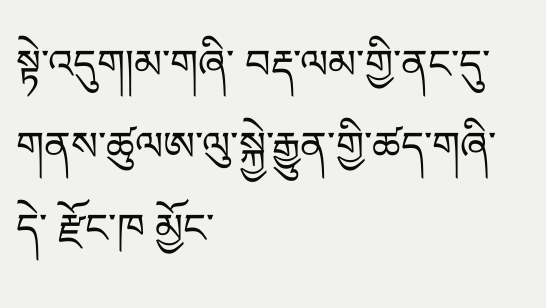སྟེ་འདུག།མ་གཞི་ བརྡ་ལམ་གྱི་ནང་དུ་གནས་ཚུལཨ་ལུ་སྐྱེ་རྒྱུན་གྱི་ཚད་གཞི་དེ་ རྫོང་ཁ མྱོང་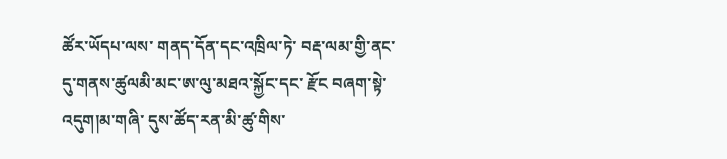ཚོར་ཡོདཔ་ལས་ གནད་དོན་དང་འཁྲིལ་ཏེ་ བརྡ་ལམ་གྱི་ནང་དུ་གནས་ཚུལམི་མང་ཨ་ལུ་མཐའ་སྐྱོང་དང་ རྫོང བཞག་སྟེ་འདུག།མ་གཞི་ དུས་ཚོད་རན་མི་ཚུ་གིས་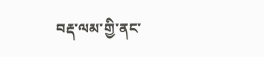བརྡ་ལམ་གྱི་ནང་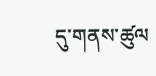དུ་གནས་ཚུལ